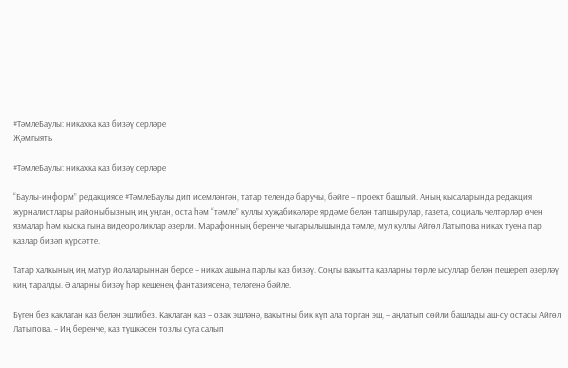#ТәмлеБаулы: никахка каз бизәү серләре
Җәмгыять

#ТәмлеБаулы: никахка каз бизәү серләре

“Баулы-информ” редакциясе #ТәмлеБаулы дип исемләнгән, татар телендә баручы, бәйге – проект башлый. Аның кысаларында редакция журналистлары районыбызның иң уңган, оста һәм “тәмле” куллы хуҗабикәләре ярдәме белән тапшырулар, газета, социаль челтәрләр өчен язмалар һәм кыска гына видеороликлар әзерли. Марафонның беренче чыгарылышында тәмле, мул куллы Айгөл Латыпова никах туена пар казлар бизәп күрсәтте.

Татар халкының иң матур йолаларыннан берсе – никах ашына парлы каз бизәү. Соңгы вакытта казларны төрле ысуллар белән пешереп әзерләү киң таралды. Ә аларны бизәү һәр кешенең фантазиясенә, теләгенә бәйле.

Бүген без каклаган каз белән эшлибез. Каклаган каз – озак эшләнә, вакытны бик күп ала торган эш, – аңлатып сөйли башлады аш-су остасы Айгөл Латыпова. – Иң беренче, каз түшкәсен тозлы суга салып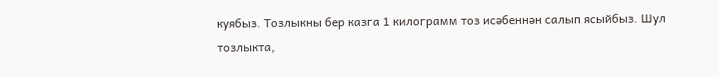куябыз. Тозлыкны бер казга 1 килограмм тоз исәбеннән салып ясыйбыз. Шул тозлыкта,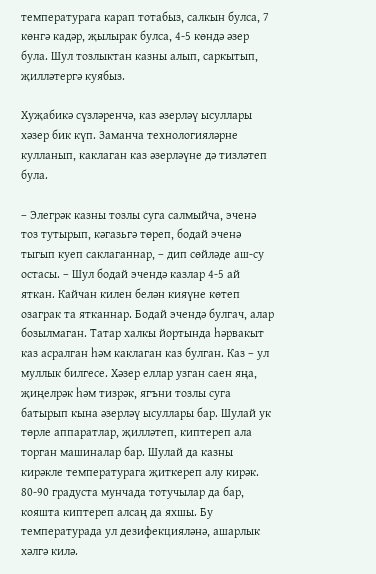температурага карап тотабыз, салкын булса, 7 көнгә кадәр, җылырак булса, 4-5 көндә әзер була. Шул тозлыктан казны алып, саркытып, җилләтергә куябыз.

Хуҗабикә сүзләренчә, каз әзерләү ысуллары хәзер бик күп. Заманча технологияләрне кулланып, каклаган каз әзерләүне дә тизләтеп була.

– Элегрәк казны тозлы суга салмыйча, эченә тоз тутырып, кәгазьгә төреп, бодай эченә тыгып куеп саклаганнар, – дип сөйләде аш-су остасы. – Шул бодай эчендә казлар 4-5 ай яткан. Кайчан килен белән кияүне көтеп озаграк та ятканнар. Бодай эчендә булгач, алар бозылмаган. Татар халкы йортында һәрвакыт каз асралган һәм каклаган каз булган. Каз – ул муллык билгесе. Хәзер еллар узган саен яңа, җиңелрәк һәм тизрәк, ягъни тозлы суга батырып кына әзерләү ысуллары бар. Шулай ук төрле аппаратлар, җилләтеп, киптереп ала торган машиналар бар. Шулай да казны кирәкле температурага җиткереп алу кирәк. 80-90 градуста мунчада тотучылар да бар, кояшта киптереп алсаң да яхшы. Бу температурада ул дезифекцияләнә, ашарлык хәлгә килә.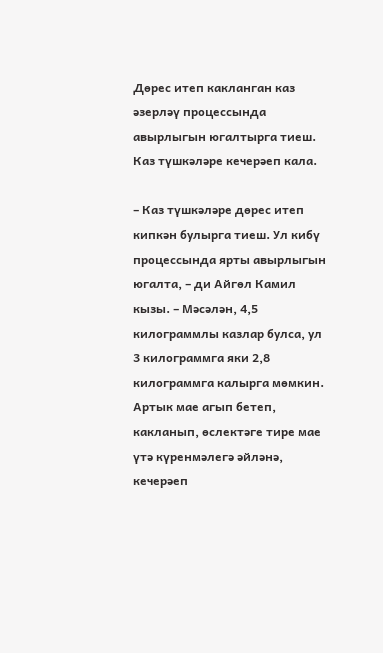Дөрес итеп какланган каз әзерләү процессында авырлыгын югалтырга тиеш. Каз түшкәләре кечерәеп кала.

– Каз түшкәләре дөрес итеп кипкән булырга тиеш. Ул кибү процессында ярты авырлыгын югалта, – ди Айгөл Камил кызы. – Мәсәлән, 4,5 килограммлы казлар булса, ул 3 килограммга яки 2,8 килограммга калырга мөмкин. Артык мае агып бетеп, какланып, өслектәге тире мае үтә күренмәлегә әйләнә, кечерәеп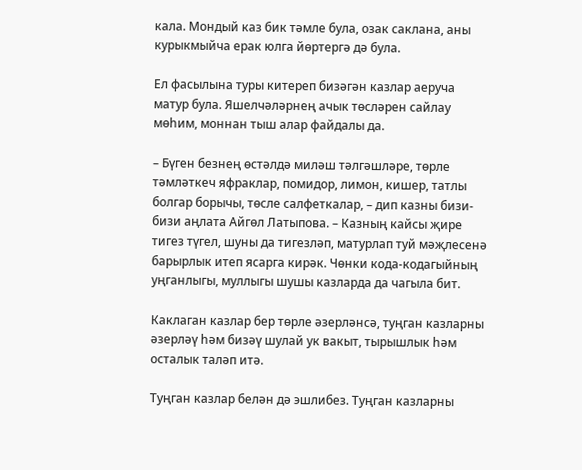кала. Мондый каз бик тәмле була, озак саклана, аны курыкмыйча ерак юлга йөртергә дә була.

Ел фасылына туры китереп бизәгән казлар аеруча матур була. Яшелчәләрнең ачык төсләрен сайлау мөһим, моннан тыш алар файдалы да.

– Бүген безнең өстәлдә миләш тәлгәшләре, төрле тәмләткеч яфраклар, помидор, лимон, кишер, татлы болгар борычы, төсле салфеткалар, – дип казны бизи-бизи аңлата Айгөл Латыпова. – Казның кайсы җире тигез түгел, шуны да тигезләп, матурлап туй мәҗлесенә барырлык итеп ясарга кирәк. Чөнки кода-кодагыйның уңганлыгы, муллыгы шушы казларда да чагыла бит.

Каклаган казлар бер төрле әзерләнсә, туңган казларны әзерләү һәм бизәү шулай ук вакыт, тырышлык һәм осталык таләп итә.

Туңган казлар белән дә эшлибез. Туңган казларны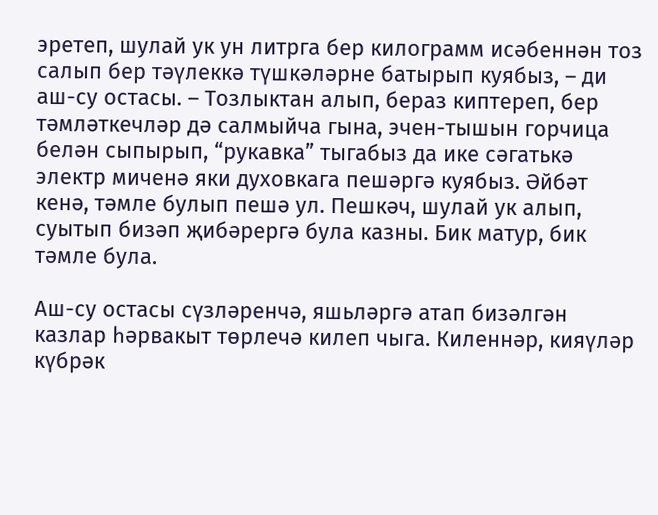эретеп, шулай ук ун литрга бер килограмм исәбеннән тоз салып бер тәүлеккә түшкәләрне батырып куябыз, – ди аш-су остасы. – Тозлыктан алып, бераз киптереп, бер тәмләткечләр дә салмыйча гына, эчен-тышын горчица белән сыпырып, “рукавка” тыгабыз да ике сәгатькә электр миченә яки духовкага пешәргә куябыз. Әйбәт кенә, тәмле булып пешә ул. Пешкәч, шулай ук алып, суытып бизәп җибәрергә була казны. Бик матур, бик тәмле була.

Аш-су остасы сүзләренчә, яшьләргә атап бизәлгән казлар һәрвакыт төрлечә килеп чыга. Киленнәр, кияүләр күбрәк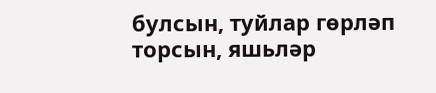булсын, туйлар гөрләп торсын, яшьләр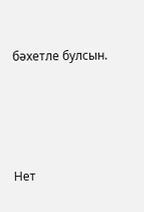бәхетле булсын.






Нет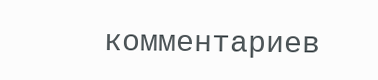комментариев